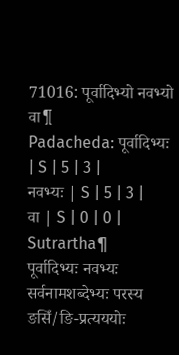71016: पूर्वादिभ्यो नवभ्यो वा¶
Padacheda: पूर्वादिभ्यः | S | 5 | 3 |
नवभ्यः | S | 5 | 3 |
वा | S | 0 | 0 |
Sutrartha¶
पूर्वादिभ्यः नवभ्यः सर्वनामशब्देभ्यः परस्य ङसिँ/ङि-प्रत्यययोः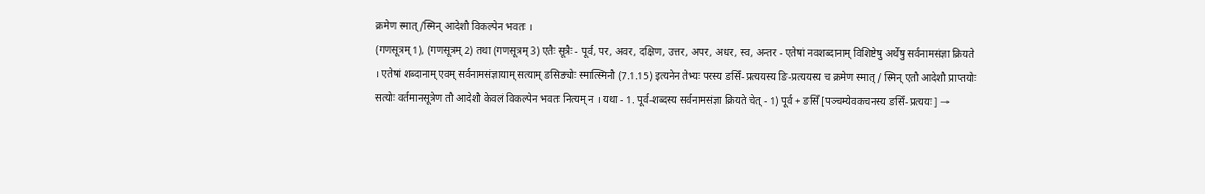क्रमेण स्मात्/स्मिन् आदेशौ विकल्पेन भवतः ।
(गणसूत्रम् 1), (गणसूत्रम् 2) तथा (गणसूत्रम् 3) एतैः सूत्रैः - पूर्व, पर, अवर, दक्षिण, उत्तर, अपर, अधर, स्व, अन्तर - एतेषां नवशब्दानाम् विशिष्टेषु अर्थेषु सर्वनामसंज्ञा क्रियते । एतेषां शब्दानाम् एवम् सर्वनामसंज्ञायाम् सत्याम् ङसिङ्योः स्मात्स्मिनौ (7.1.15) इत्यनेन तेभ्यः परस्य ङसिँ-प्रत्ययस्य ङि-प्रत्ययस्य च क्रमेण स्मात् / स्मिन् एतौ आदेशौ प्राप्तयोः सत्योः वर्तमानसूत्रेण तौ आदेशौ केवलं विकल्पेन भवतः नित्यम् न । यथा - 1. पूर्व-शब्दस्य सर्वनामसंज्ञा क्रियते चेत् - 1) पूर्व + ङसिँ [पञ्चम्येवकचनस्य ङसिँ-प्रत्ययः] →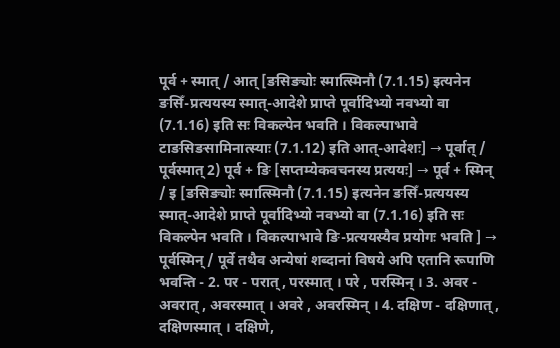पूर्व + स्मात् / आत् [ङसिङ्योः स्मात्स्मिनौ (7.1.15) इत्यनेन ङसिँ-प्रत्ययस्य स्मात्-आदेशे प्राप्ते पूर्वादिभ्यो नवभ्यो वा (7.1.16) इति सः विकल्पेन भवति । विकल्पाभावे टाङसिङसामिनात्स्याः (7.1.12) इति आत्-आदेशः] → पूर्वात् / पूर्वस्मात् 2) पूर्व + ङि [सप्तम्येकवचनस्य प्रत्ययः] → पूर्व + स्मिन् / इ [ङसिङ्योः स्मात्स्मिनौ (7.1.15) इत्यनेन ङसिँ-प्रत्ययस्य स्मात्-आदेशे प्राप्ते पूर्वादिभ्यो नवभ्यो वा (7.1.16) इति सः विकल्पेन भवति । विकल्पाभावे ङि-प्रत्ययस्यैव प्रयोगः भवति ] → पूर्वस्मिन् / पूर्वे तथैव अन्येषां शब्दानां विषये अपि एतानि रूपाणि भवन्ति - 2. पर - परात्, परस्मात् । परे , परस्मिन् । 3. अवर - अवरात् , अवरस्मात् । अवरे , अवरस्मिन् । 4. दक्षिण - दक्षिणात्, दक्षिणस्मात् । दक्षिणे,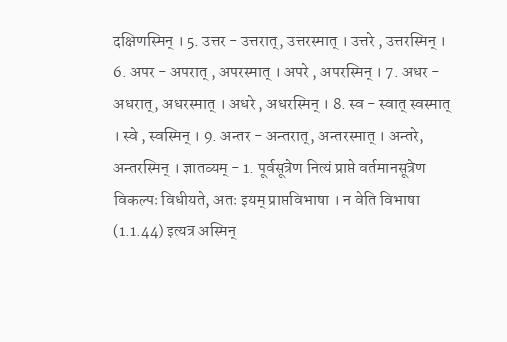दक्षिणस्मिन् । 5. उत्तर - उत्तरात्, उत्तरस्मात् । उत्तरे , उत्तरस्मिन् । 6. अपर - अपरात् , अपरस्मात् । अपरे , अपरस्मिन् । 7. अधर - अधरात्, अधरस्मात् । अधरे , अधरस्मिन् । 8. स्व - स्वात् स्वस्मात् । स्वे , स्वस्मिन् । 9. अन्तर - अन्तरात्, अन्तरस्मात् । अन्तरे, अन्तरस्मिन् । ज्ञातव्यम् - 1. पूर्वसूत्रेण नित्यं प्राप्ते वर्तमानसूत्रेण विकल्पः विधीयते, अतः इयम् प्राप्तविभाषा । न वेति विभाषा (1.1.44) इत्यत्र अस्मिन्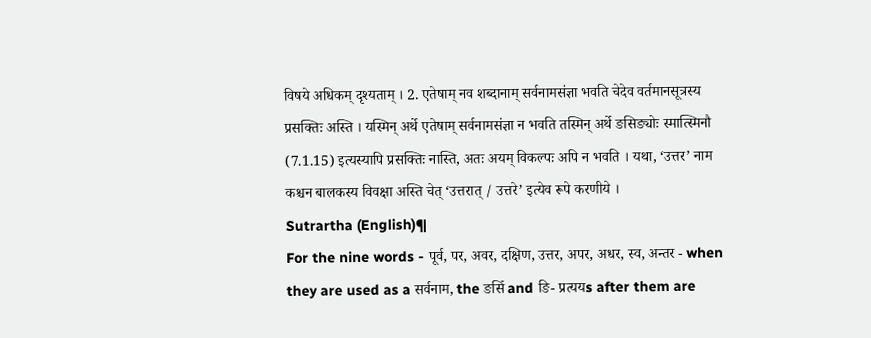विषये अधिकम् दृश्यताम् । 2. एतेषाम् नव शब्दानाम् सर्वनामसंज्ञा भवति चेदेव वर्तमानसूत्रस्य प्रसक्तिः अस्ति । यस्मिन् अर्थे एतेषाम् सर्वनामसंज्ञा न भवति तस्मिन् अर्थे ङसिङ्योः स्मात्स्मिनौ (7.1.15) इत्यस्यापि प्रसक्तिः नास्ति, अतः अयम् विकल्पः अपि न भवति । यथा, ‘उत्तर’ नाम कश्चन बालकस्य विवक्षा अस्ति चेत् ‘उत्तरात् / उत्तरे’ इत्येव रूपे करणीये ।
Sutrartha (English)¶
For the nine words - पूर्व, पर, अवर, दक्षिण, उत्तर, अपर, अधर, स्व, अन्तर - when they are used as a सर्वनाम, the ङसिँ and ङि- प्रत्ययs after them are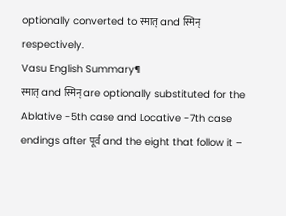optionally converted to स्मात् and स्मिन् respectively.
Vasu English Summary¶
स्मात् and स्मिन् are optionally substituted for the Ablative -5th case and Locative -7th case endings after पूर्व and the eight that follow it –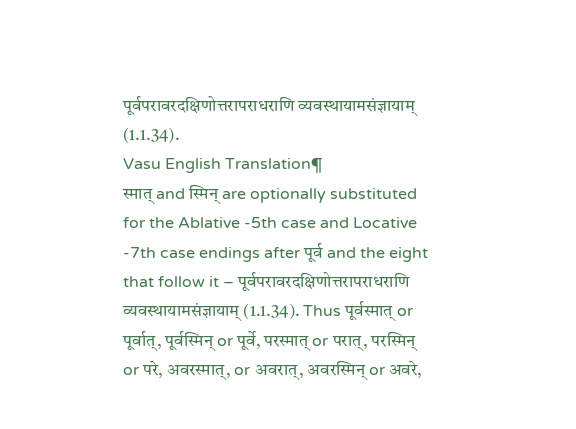पूर्वपरावरदक्षिणोत्तरापराधराणि व्यवस्थायामसंज्ञायाम् (1.1.34).
Vasu English Translation¶
स्मात् and स्मिन् are optionally substituted for the Ablative -5th case and Locative -7th case endings after पूर्व and the eight that follow it – पूर्वपरावरदक्षिणोत्तरापराधराणि व्यवस्थायामसंज्ञायाम् (1.1.34). Thus पूर्वस्मात् or पूर्वात्, पूर्वस्मिन् or पूर्वे, परस्मात् or परात्, परस्मिन् or परे, अवरस्मात्, or अवरात्, अवरस्मिन् or अवरे,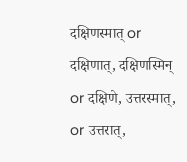दक्षिणस्मात् or दक्षिणात्, दक्षिणस्मिन् or दक्षिणे, उत्तरस्मात्, or उत्तरात्,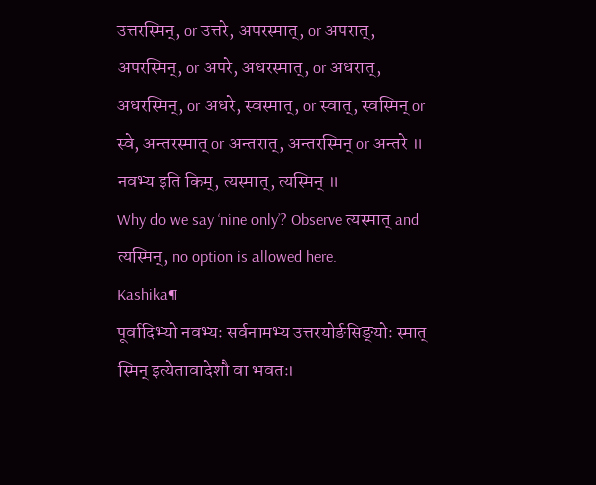उत्तरस्मिन्, or उत्तरे, अपरस्मात्, or अपरात्, अपरस्मिन्, or अपरे, अधरस्मात्, or अधरात्, अधरस्मिन्, or अधरे, स्वस्मात्, or स्वात्, स्वस्मिन् or स्वे, अन्तरस्मात् or अन्तरात्, अन्तरस्मिन् or अन्तरे ॥ नवभ्य इति किम्, त्यस्मात्, त्यस्मिन् ॥
Why do we say ‘nine only’? Observe त्यस्मात् and त्यस्मिन्, no option is allowed here.
Kashika¶
पूर्वादिभ्यो नवभ्यः सर्वनामभ्य उत्तरयोर्ङसिङ्योः स्मात् स्मिन् इत्येतावादेशौ वा भवतः।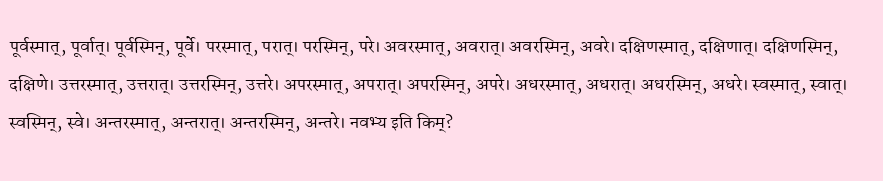पूर्वस्मात्, पूर्वात्। पूर्वस्मिन्, पूर्वे। परस्मात्, परात्। परस्मिन्, परे। अवरस्मात्, अवरात्। अवरस्मिन्, अवरे। दक्षिणस्मात्, दक्षिणात्। दक्षिणस्मिन्, दक्षिणे। उत्तरस्मात्, उत्तरात्। उत्तरस्मिन्, उत्तरे। अपरस्मात्, अपरात्। अपरस्मिन्, अपरे। अधरस्मात्, अधरात्। अधरस्मिन्, अधरे। स्वस्मात्, स्वात्। स्वस्मिन्, स्वे। अन्तरस्मात्, अन्तरात्। अन्तरस्मिन्, अन्तरे। नवभ्य इति किम्?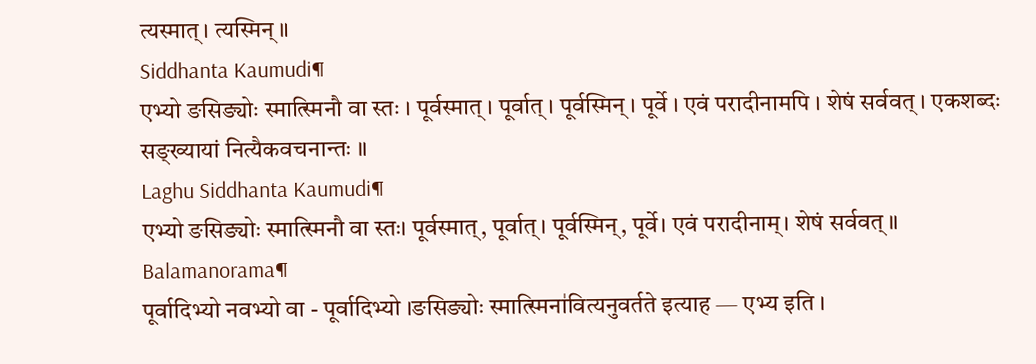त्यस्मात्। त्यस्मिन्॥
Siddhanta Kaumudi¶
एभ्यो ङसिङ्योः स्मात्स्मिनौ वा स्तः । पूर्वस्मात् । पूर्वात् । पूर्वस्मिन् । पूर्वे । एवं परादीनामपि । शेषं सर्ववत् । एकशब्दः सङ्ख्यायां नित्यैकवचनान्तः ॥
Laghu Siddhanta Kaumudi¶
एभ्यो ङसिङ्योः स्मात्स्मिनौ वा स्तः। पूर्वस्मात्, पूर्वात्। पूर्वस्मिन्, पूर्वे। एवं परादीनाम्। शेषं सर्ववत्॥
Balamanorama¶
पूर्वादिभ्यो नवभ्यो वा - पूर्वादिभ्यो ।ङसिङ्योः स्मात्स्मिना॑वित्यनुवर्तते इत्याह — एभ्य इति ।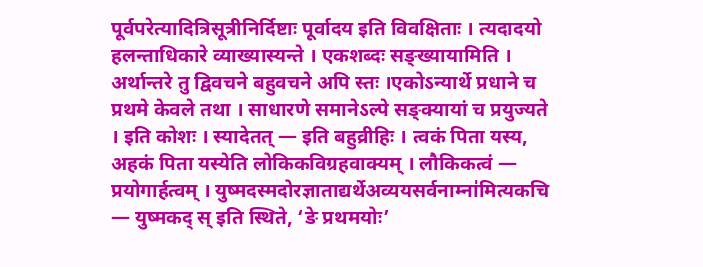पूर्वपरेत्यादित्रिसूत्रीनिर्दिष्टाः पूर्वादय इति विवक्षिताः । त्यदादयो हलन्ताधिकारे व्याख्यास्यन्ते । एकशब्दः सङ्ख्यायामिति । अर्थान्तरे तु द्विवचने बहुवचने अपि स्तः ।एकोऽन्यार्थे प्रधाने च प्रथमे केवले तथा । साधारणे समानेऽल्पे सङ्क्यायां च प्रयुज्यते । इति कोशः । स्यादेतत् — इति बहुव्रीहिः । त्वकं पिता यस्य, अहकं पिता यस्येति लोकिकविग्रहवाक्यम् । लौकिकत्वं — प्रयोगार्हत्वम् । युष्मदस्मदोरज्ञाताद्यर्थेअव्ययसर्वनाम्ना॑मित्यकचि — युष्मकद् स् इति स्थिते, ‘ङे प्रथमयोः’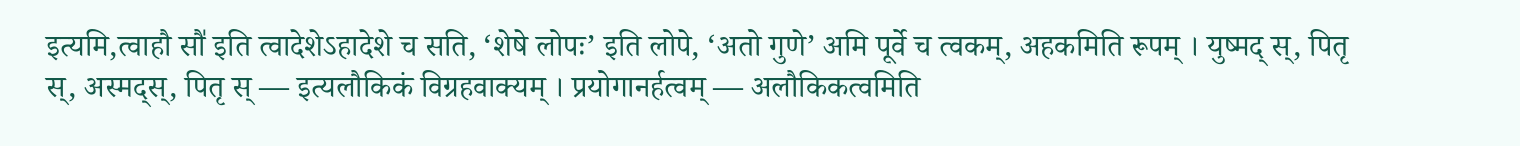इत्यमि,त्वाहौ सौ॑ इति त्वादेशेऽहादेशे च सति, ‘शेषे लोपः’ इति लोपे, ‘अतो गुणे’ अमि पूर्वे च त्वकम्, अहकमिति रूपम् । युष्मद् स्, पितृ स्, अस्मद्स्, पितृ स् — इत्यलौकिकं विग्रहवाक्यम् । प्रयोगानर्हत्वम् — अलौकिकत्वमिति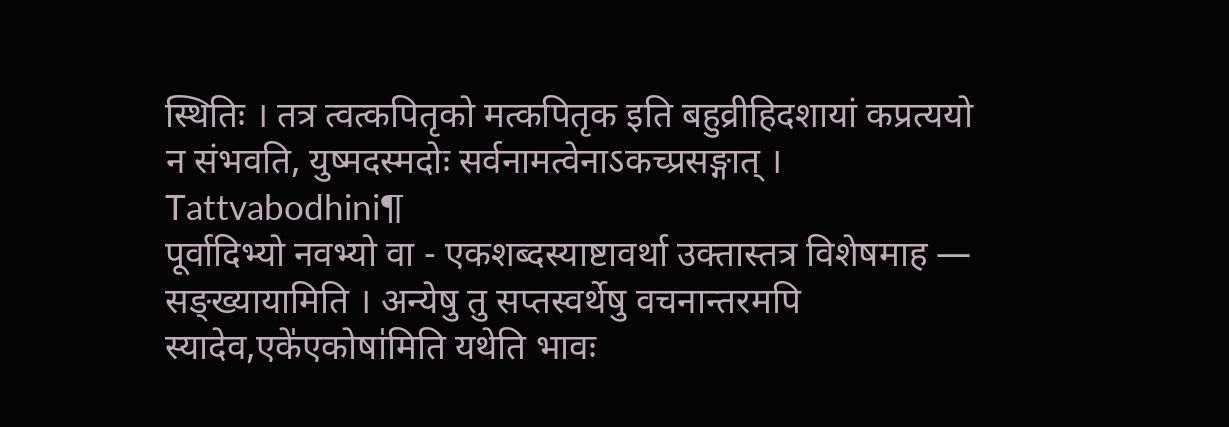स्थितिः । तत्र त्वत्कपितृको मत्कपितृक इति बहुव्रीहिदशायां कप्रत्ययो न संभवति, युष्मदस्मदोः सर्वनामत्वेनाऽकच्प्रसङ्गात् ।
Tattvabodhini¶
पूर्वादिभ्यो नवभ्यो वा - एकशब्दस्याष्टावर्था उक्तास्तत्र विशेषमाह — सङ्ख्यायामिति । अन्येषु तु सप्तस्वर्थेषु वचनान्तरमपि स्यादेव,एके॑एकोषा॑मिति यथेति भावः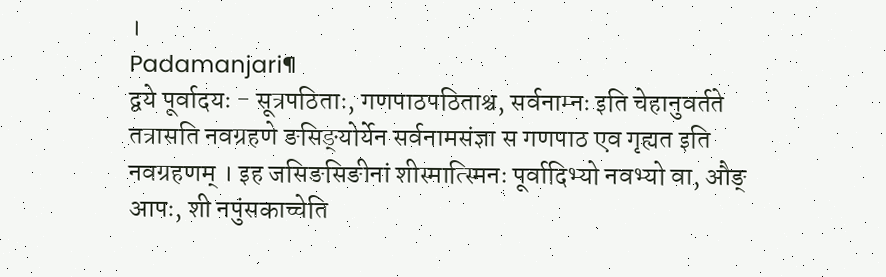।
Padamanjari¶
द्वये पूर्वादयः - सूत्रपठिताः, गणपाठपठिताश्च, सर्वनाम्नः इति चेहानुवर्तते तत्रासति नवग्रहणे ङसिङ्योर्येन सर्वनामसंज्ञा स गणपाठ एव गृह्यत इति नवग्रहणम् । इह जसिङसिङीनां शीस्मात्स्मिनः पूर्वादिभ्यो नवभ्यो वा, औङ् आपः, शी नपुंसकाच्चेति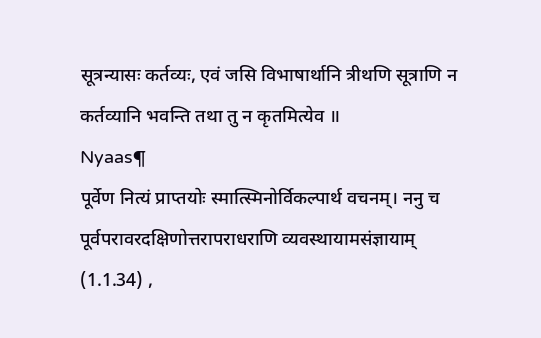सूत्रन्यासः कर्तव्यः, एवं जसि विभाषार्थानि त्रीथणि सूत्राणि न कर्तव्यानि भवन्ति तथा तु न कृतमित्येव ॥
Nyaas¶
पूर्वेण नित्यं प्राप्तयोः स्मात्स्मिनोर्विकल्पार्थ वचनम्। ननु च पूर्वपरावरदक्षिणोत्तरापराधराणि व्यवस्थायामसंज्ञायाम् (1.1.34) ,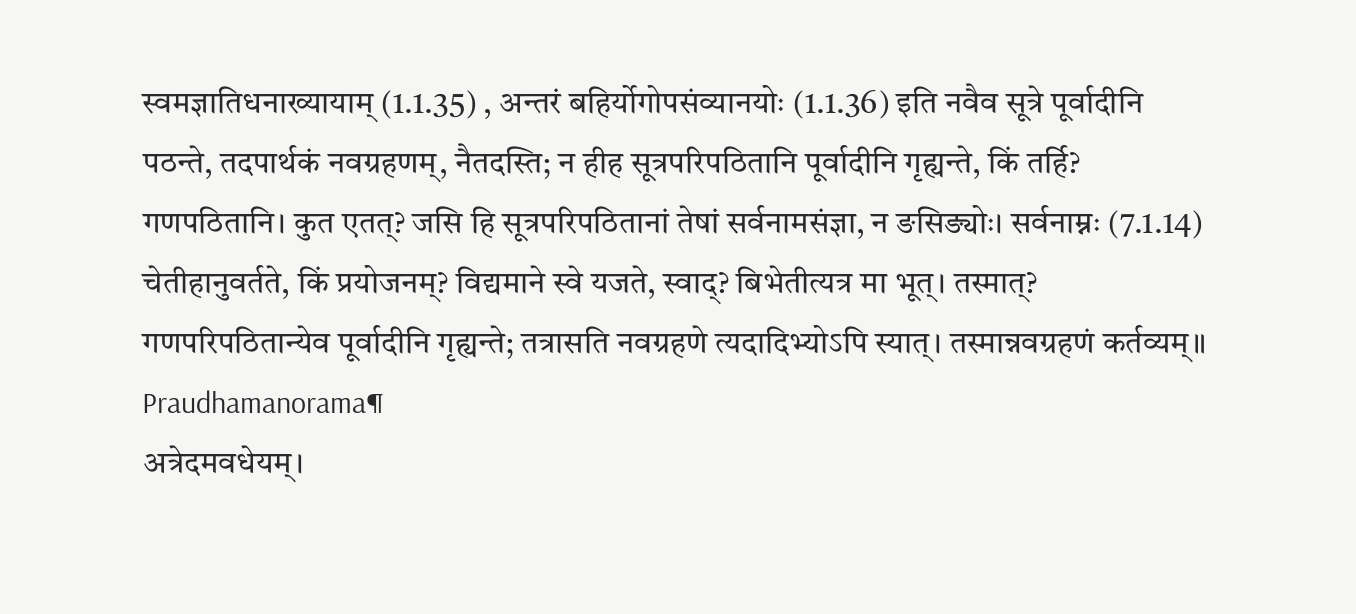स्वमज्ञातिधनाख्यायाम् (1.1.35) , अन्तरं बहिर्योगोपसंव्यानयोः (1.1.36) इति नवैव सूत्रे पूर्वादीनि पठन्ते, तदपार्थकं नवग्रहणम्, नैतदस्ति; न हीह सूत्रपरिपठितानि पूर्वादीनि गृह्यन्ते, किं तर्हि? गणपठितानि। कुत एतत्? जसि हि सूत्रपरिपठितानां तेषां सर्वनामसंज्ञा, न ङसिङ्योः। सर्वनाम्नः (7.1.14) चेतीहानुवर्तते, किं प्रयोजनम्? विद्यमाने स्वे यजते, स्वाद्? बिभेतीत्यत्र मा भूत्। तस्मात्? गणपरिपठितान्येव पूर्वादीनि गृह्यन्ते; तत्रासति नवग्रहणे त्यदादिभ्योऽपि स्यात्। तस्मान्नवग्रहणं कर्तव्यम्॥
Praudhamanorama¶
अत्रेदमवधेयम्।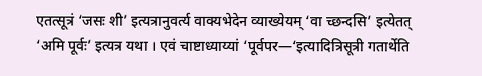एतत्सूत्रं ‘जसः शी’ इत्यत्रानुवर्त्य वाक्यभेदेन व्याख्येयम् ‘वा च्छन्दसि’ इत्येतत् ‘अमि पूर्वः’ इत्यत्र यथा । एवं चाष्टाध्याय्यां ‘पूर्वपर—‘इत्यादित्रिसूत्री गतार्थेति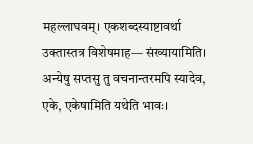महल्लाघवम्। एकशब्दस्याष्टावर्था उक्तास्तत्र विशेषमाह— संख्यायामिति। अन्येषु सप्तसु तु वचनान्तरमपि स्यादेव, एके, एकेषामिति यथेति भावः।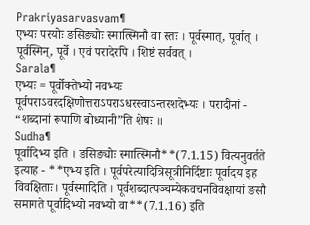Prakriyasarvasvam¶
एभ्यः परयोः ङसिङ्योः स्मात्स्मिनौ वा स्तः । पूर्वस्मात्, पूर्वात् । पूर्वस्मिन्, पूर्वे । एवं परादेरपि । शिष्टं सर्ववत् ।
Sarala¶
एभ्यः = पूर्वोक्तेभ्यो नवभ्यः पूर्वपराऽवरदक्षिणोत्तराऽपराऽधरस्वाऽन्तरशदेभ्यः । परादीनां - “शब्दानां रूपाणि बोध्यानी”ति शेषः ॥
Sudha¶
पूर्वादिभ्य इति । ङसिङ्योः स्मात्स्मिनौ**(7.1.15) वित्यनुवर्तते इत्याह - **एभ्य इति । पूर्वपरेत्यादित्रिसूत्रीनिर्दिष्टाः पूर्वादय इह विवक्षिताः। पूर्वस्मादिति । पूर्वशब्दात्पञ्चम्येकवचनविवक्षायां ङसौ समागते पूर्वादिभ्यो नवभ्यो वा**(7.1.16) इति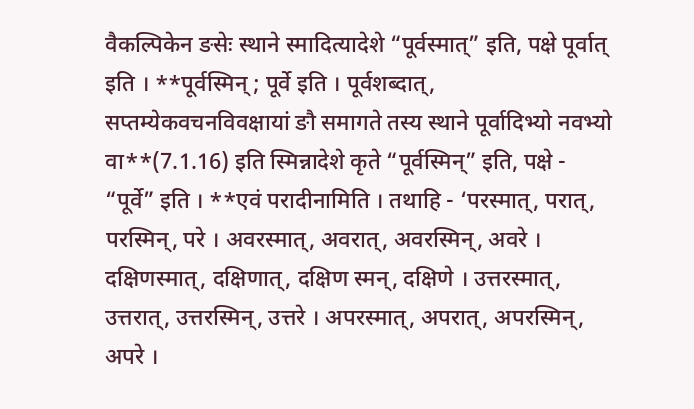वैकल्पिकेन ङसेः स्थाने स्मादित्यादेशे “पूर्वस्मात्” इति, पक्षे पूर्वात् इति । **पूर्वस्मिन् ; पूर्वे इति । पूर्वशब्दात्, सप्तम्येकवचनविवक्षायां ङौ समागते तस्य स्थाने पूर्वादिभ्यो नवभ्यो वा**(7.1.16) इति स्मिन्नादेशे कृते “पूर्वस्मिन्” इति, पक्षे - “पूर्वे” इति । **एवं परादीनामिति । तथाहि - ‘परस्मात्, परात्, परस्मिन्, परे । अवरस्मात्, अवरात्, अवरस्मिन्, अवरे । दक्षिणस्मात्, दक्षिणात्, दक्षिण स्मन्, दक्षिणे । उत्तरस्मात्, उत्तरात्, उत्तरस्मिन्, उत्तरे । अपरस्मात्, अपरात्, अपरस्मिन्, अपरे ।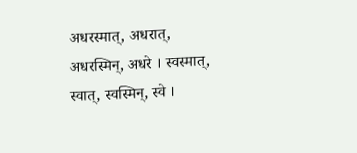अधरस्मात्, अधरात्, अधरस्मिन्, अधरे । स्वस्मात्, स्वात्, स्वस्मिन्, स्वे ।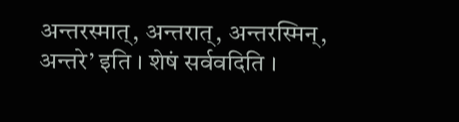अन्तरस्मात्, अन्तरात्, अन्तरस्मिन्, अन्तरे’ इति । शेषं सर्ववदिति ।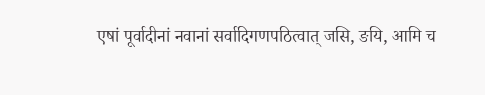एषां पूर्वादीनां नवानां सर्वादिगणपठित्वात् जसि, ङयि, आमि च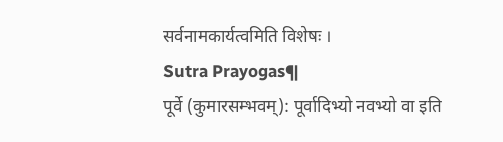सर्वनामकार्यत्वमिति विशेषः ।
Sutra Prayogas¶
पूर्वे (कुमारसम्भवम्): पूर्वादिभ्यो नवभ्यो वा इति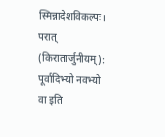स्मिन्नादेशविकल्पः।
परात् (किरातार्जुनीयम्): पूर्वादिभ्यो नवभ्यो वा इति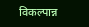विकल्पान्न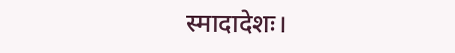स्मादादेशः।